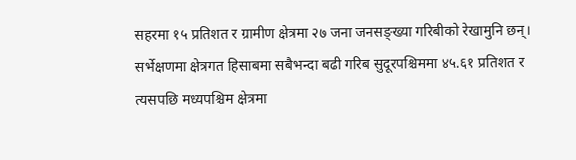सहरमा १५ प्रतिशत र ग्रामीण क्षेत्रमा २७ जना जनसङ्ख्या गरिबीको रेखामुनि छन्। सर्भेक्षणमा क्षेत्रगत हिसाबमा सबैभन्दा बढी गरिब सुदूरपश्चिममा ४५.६१ प्रतिशत र त्यसपछि मध्यपश्चिम क्षेत्रमा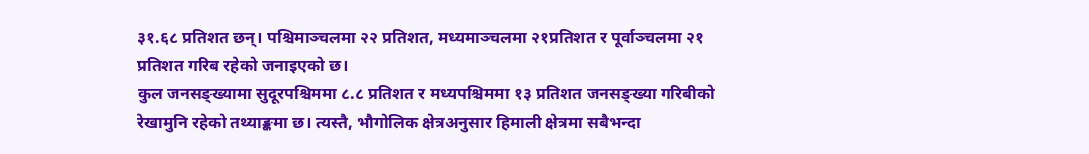३१.६८ प्रतिशत छन्। पश्चिमाञ्चलमा २२ प्रतिशत, मध्यमाञ्चलमा २१प्रतिशत र पूर्वाञ्चलमा २१ प्रतिशत गरिब रहेको जनाइएको छ।
कुल जनसङ्ख्यामा सुदूरपश्चिममा ८.८ प्रतिशत र मध्यपश्चिममा १३ प्रतिशत जनसङ्ख्या गरिबीको रेखामुनि रहेको तथ्याङ्कमा छ। त्यस्तै, भौगोलिक क्षेत्रअनुसार हिमाली क्षेत्रमा सबैभन्दा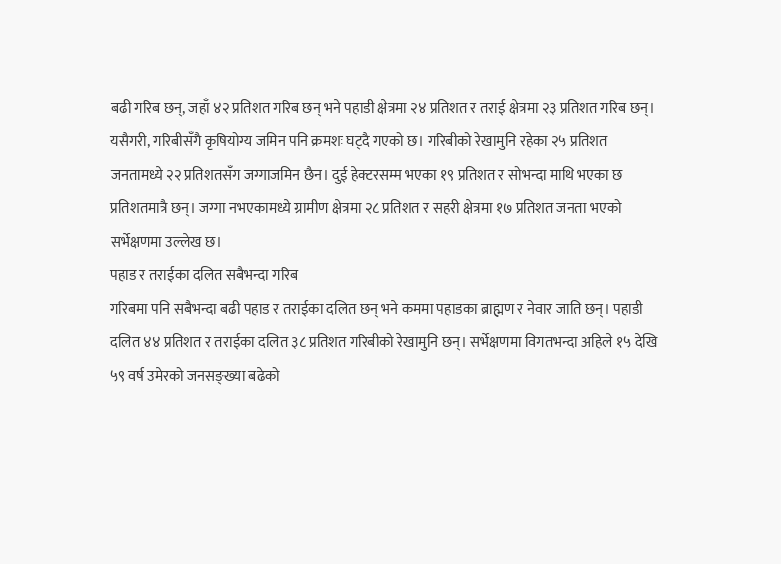बढी गरिब छन्, जहाँ ४२ प्रतिशत गरिब छन् भने पहाडी क्षेत्रमा २४ प्रतिशत र तराई क्षेत्रमा २३ प्रतिशत गरिब छन्।
यसैगरी, गरिबीसँगै कृषियोग्य जमिन पनि क्रमशः घट्दै गएको छ। गरिबीको रेखामुनि रहेका २५ प्रतिशत जनतामध्ये २२ प्रतिशतसँग जग्गाजमिन छैन। दुई हेक्टरसम्म भएका १९ प्रतिशत र सोभन्दा माथि भएका छ प्रतिशतमात्रै छन्। जग्गा नभएकामध्ये ग्रामीण क्षेत्रमा २८ प्रतिशत र सहरी क्षेत्रमा १७ प्रतिशत जनता भएको सर्भेक्षणमा उल्लेख छ।
पहाड र तराईका दलित सबैभन्दा गरिब
गरिबमा पनि सबैभन्दा बढी पहाड र तराईका दलित छन् भने कममा पहाडका ब्राह्मण र नेवार जाति छन्। पहाडी दलित ४४ प्रतिशत र तराईका दलित ३८ प्रतिशत गरिबीको रेखामुनि छन्। सर्भेक्षणमा विगतभन्दा अहिले १५ देखि ५९ वर्ष उमेरको जनसङ्ख्या बढेको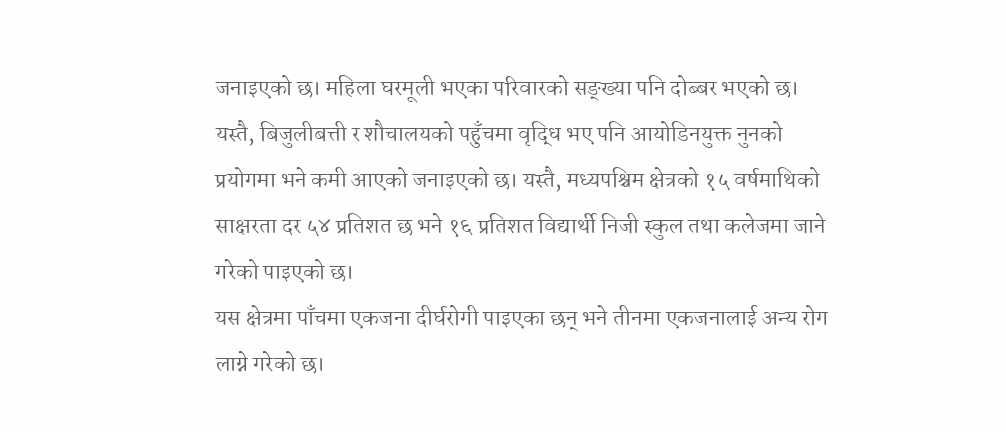जनाइएको छ। महिला घरमूली भएका परिवारको सङ्ख्या पनि दोब्बर भएको छ।
यस्तै, बिजुलीबत्ती र शौचालयको पहुँचमा वृद्धि भए पनि आयोडिनयुक्त नुनको प्रयोगमा भने कमी आएको जनाइएको छ। यस्तै, मध्यपश्चिम क्षेत्रको १५ वर्षमाथिको साक्षरता दर ५४ प्रतिशत छ भने १६ प्रतिशत विद्यार्थी निजी स्कुल तथा कलेजमा जाने गरेको पाइएको छ।
यस क्षेत्रमा पाँचमा एकजना दीर्घरोगी पाइएका छन् भने तीनमा एकजनालाई अन्य रोग लाग्ने गरेको छ।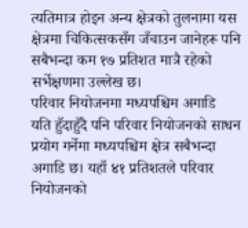त्यतिमात्र होइन अन्य क्षेत्रको तुलनामा यस क्षेत्रमा चिकित्सकसँग जँचाउन जानेहरू पनि सबैभन्दा कम १७ प्रतिशत मात्रै रहेको सर्भेक्षणमा उल्लेख छ।
परिवार नियोजनमा मध्यपश्चिम अगाडि
यति हुँदाहुँदै पनि परिवार नियोजनको साधन प्रयोग गर्नेमा मध्यपश्चिम क्षेत्र सबैभन्दा अगाडि छ। यहाँ ४१ प्रतिशतले परिवार नियोजनको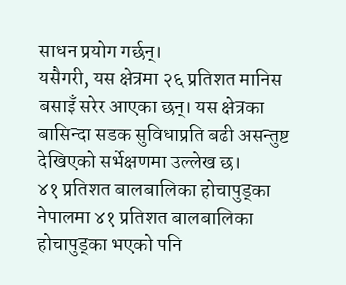साधन प्रयोग गर्छन्।
यसैगरी, यस क्षेत्रमा २६ प्रतिशत मानिस बसाइँ सरेर आएका छन्। यस क्षेत्रका बासिन्दा सडक सुविधाप्रति बढी असन्तुष्ट देखिएको सर्भेक्षणमा उल्लेख छ।
४१ प्रतिशत बालबालिका होचापुड्का
नेपालमा ४१ प्रतिशत बालबालिका होचापुड्का भएको पनि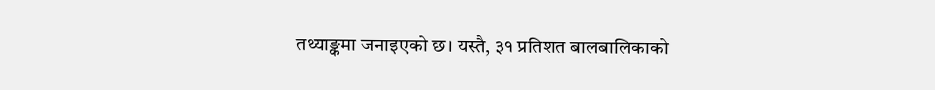तथ्याङ्कमा जनाइएको छ। यस्तै, ३१ प्रतिशत बालबालिकाको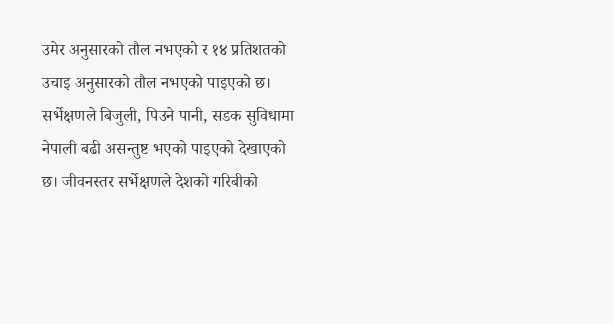उमेर अनुसारको तौल नभएको र १४ प्रतिशतको उचाइ अनुसारको तौल नभएको पाइएको छ।
सर्भेक्षणले बिजुली, पिउने पानी, सडक सुविधामा नेपाली बढी असन्तुष्ट भएको पाइएको देखाएको छ। जीवनस्तर सर्भेक्षणले देशको गरिबीको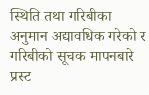स्थिति तथा गरिबीका अनुमान अद्यावधिक गरेको र गरिबीको सूचक मापनबारे प्रस्ट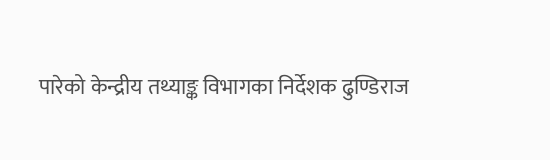पारेको केन्द्रीय तथ्याङ्क विभागका निर्देशक ढुण्डिराज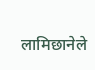लामिछानेले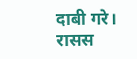दाबी गरे। रासस